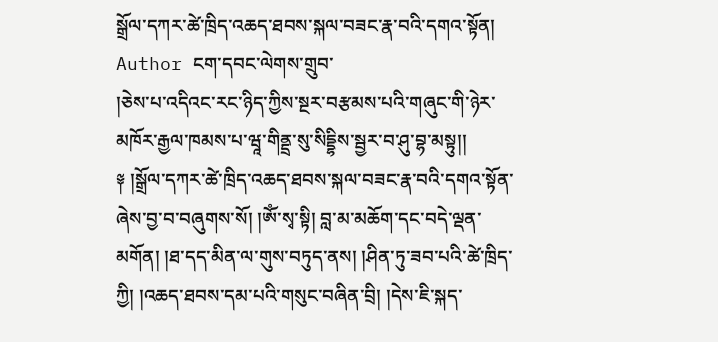སྒྲོལ་དཀར་ཚེ་ཁྲིད་འཆད་ཐབས་སྐལ་བཟང་རྣ་བའི་དགའ་སྟོན།
Author ངག་དབང་ལེགས་གྲུབ་
།ཅེས་པ་འདིའང་རང་ཉིད་ཀྱིས་སྔར་བརྩམས་པའི་གཞུང་གི་ཉེར་མཁོར་རྒྱལ་ཁམས་པ་ཝཱ་གིནྡྲ་སུ་སིདྡྷིས་སྦྱར་བ་ཤུ་བྷ་མསྟུ།།
༈ །སྒྲོལ་དཀར་ཚེ་ཁྲིད་འཆད་ཐབས་སྐལ་བཟང་རྣ་བའི་དགའ་སྟོན་ཞེས་བྱ་བ་བཞུགས་སོ། །ༀ་སྭ་སྟི། བླ་མ་མཆོག་དང་བདེ་ལྡན་མགོན། །ཐ་དད་མིན་ལ་གུས་བཏུད་ནས། །ཤིན་ཏུ་ཟབ་པའི་ཚེ་ཁྲིད་ཀྱི། །འཆད་ཐབས་དམ་པའི་གསུང་བཞིན་བྲི། །དེས་ཇི་སྐད་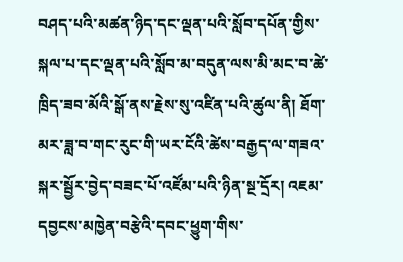བཤད་པའི་མཚན་ཉིད་དང་ལྡན་པའི་སློབ་དཔོན་གྱིས་སྐལ་པ་དང་ལྡན་པའི་སློབ་མ་བདུན་ལས་མི་མང་བ་ཚེ་ཁྲིད་ཟབ་མོའི་སྒོ་ནས་རྗེས་སུ་འཛིན་པའི་ཚུལ་ནི། ཐོག་མར་ཟླ་བ་གང་རུང་གི་ཡར་ངོའི་ཚེས་བརྒྱད་ལ་གཟའ་སྐར་སྦྱོར་བྱེད་བཟང་པོ་འཛོམ་པའི་ཉིན་སྔ་དྲོར། འཇམ་དབྱངས་མཁྱེན་བརྩེའི་དབང་ཕྱུག་གིས་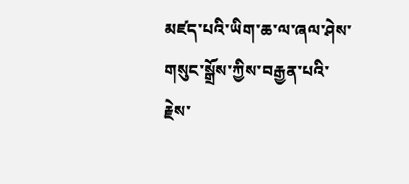མཛད་པའི་ཡིག་ཆ་ལ་ཞལ་ཤེས་གསུང་སྒྲོས་ཀྱིས་བརྒྱན་པའི་རྗེས་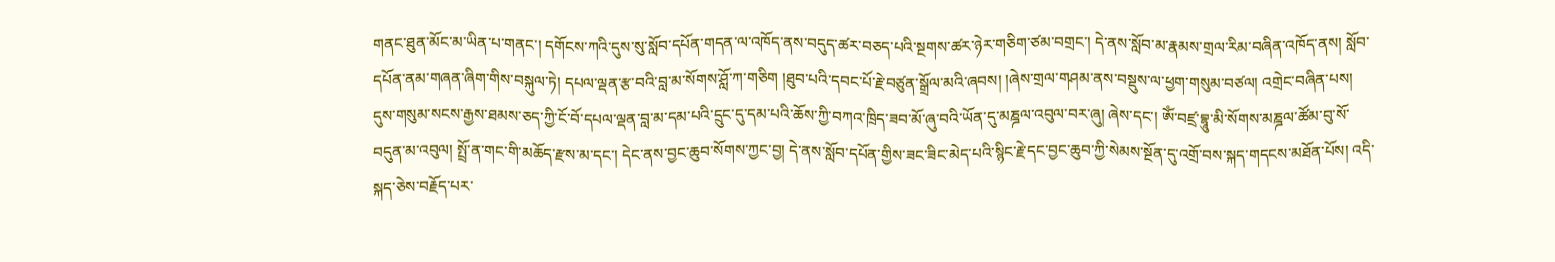གནང་ཐུན་མོང་མ་ཡིན་པ་གནང་། དགོངས་ཀའི་དུས་སུ་སློབ་དཔོན་གདན་ལ་འཁོད་ནས་བདུད་ཚར་བཅད་པའི་སྔགས་ཚར་ཉེར་གཅིག་ཙམ་བགྲང་། དེ་ནས་སློབ་མ་རྣམས་གྲལ་རིམ་བཞིན་འཁོད་ནས། སློབ་དཔོན་ནམ་གཞན་ཞིག་གིས་བསྐུལ་ཏེ། དཔལ་ལྡན་རྩ་བའི་བླ་མ་སོགས་ཤློ་ཀ་གཅིག །ཐུབ་པའི་དབང་པོ་རྗེ་བཙུན་སྒྲོལ་མའི་ཞབས། །ཞེས་གྲལ་གཤམ་ནས་བསྡུས་ལ་ཕྱག་གསུམ་བཙལ། འགྲེང་བཞིན་པས། དུས་གསུམ་སངས་རྒྱས་ཐམས་ཅད་ཀྱི་ངོ་བོ་དཔལ་ལྡན་བླ་མ་དམ་པའི་དྲུང་དུ་དམ་པའི་ཆོས་ཀྱི་བཀའ་ཁྲིད་ཟབ་མོ་ཞུ་བའི་ཡོན་དུ་མཎྜལ་འབུལ་བར་ཞུ། ཞེས་དང་། ༀ་བཛྲ་བྷཱུ་མི་སོགས་མཎྜལ་ཚོམ་བུ་སོ་བདུན་མ་འབུལ། སྤྲོ་ན་གང་གི་མཆོད་རྫས་མ་དང་། དེང་ནས་བྱང་ཆུབ་སོགས་ཀྱང་བྱ། དེ་ནས་སློབ་དཔོན་གྱིས་ཟང་ཟིང་མེད་པའི་སྙིང་རྗེ་དང་བྱང་ཆུབ་ཀྱི་སེམས་སྔོན་དུ་འགྲོ་བས་སྐད་གདངས་མཐོན་པོས། འདི་སྐད་ཅེས་བརྗོད་པར་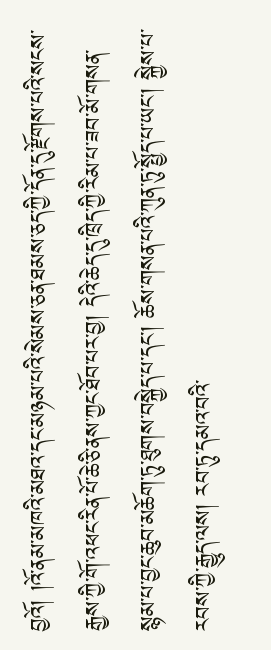བྱའོ། །འོ་ནམ་མཁའི་མཐའ་དང་མཉམ་པའི་སེམས་ཅན་ཐམས་ཅད་ཀྱི་དོན་དུ་རྫོགས་པའི་སངས་རྒྱས་ཀྱི་གོ་འཕང་རིན་པོ་ཆེ་ཅི་ནས་ཀྱང་ཐོབ་པར་བྱ། དེའི་ཆེད་དུ་ཁྲིད་ཀྱི་རིམ་པ་ཟབ་མོ་གསན་སྙམ་པ་བྱང་ཆུབ་མཆོག་ཏུ་ཐུགས་བསྐྱེད་པ་དང་། ཆོས་གསན་པའི་ཀུན་ཏུ་སྤྱོད་པ་ཡང་། སྐྱེས་པ་རབས་ཀྱི་རྒྱུད་ལས། རབ་ཏུ་དམའ་བའི་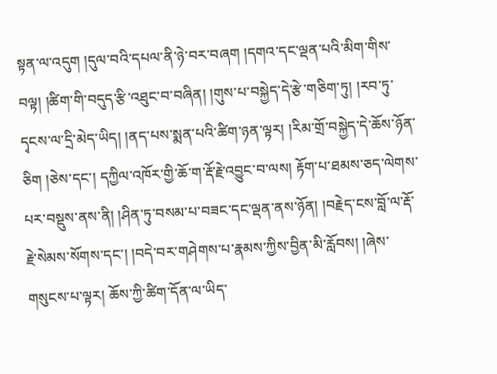སྟན་ལ་འདུག །དུལ་བའི་དཔལ་ནི་ཉེ་བར་བཞག །དགའ་དང་ལྡན་པའི་མིག་གིས་བལྟ། །ཚིག་གི་བདུད་རྩི་འཐུང་བ་བཞིན། །གུས་པ་བསྐྱེད་དེ་རྩེ་གཅིག་ཏུ། །རབ་ཏུ་དྭངས་ལ་དྲི་མེད་ཡིད། །ནད་པས་སྨན་པའི་ཚིག་ཉན་ལྟར། །རིམ་གྲོ་བསྐྱེད་དེ་ཆོས་ཉོན་ཅིག །ཅེས་དང་། དཀྱིལ་འཁོར་གྱི་ཆོ་ག་རྡོ་རྗེ་འབྱུང་བ་ལས། རྟོག་པ་ཐམས་ཅད་ལེགས་པར་བསྡུས་ནས་ནི། །ཤིན་ཏུ་བསམ་པ་བཟང་དང་ལྡན་ནས་ཉོན། །བརྗེད་ངས་བློ་ལ་རྡོ་རྗེ་སེམས་སོགས་དང་། །བདེ་བར་གཤེགས་པ་རྣམས་ཀྱིས་བྱིན་མི་རློབས། །ཞེས་གསུངས་པ་ལྟར། ཆོས་ཀྱི་ཚིག་དོན་ལ་ཡིད་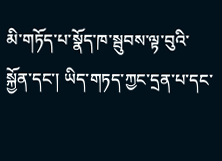མི་གཏོད་པ་སྣོད་ཁ་སྦུབས་ལྟ་བུའི་སྐྱོན་དང་། ཡིད་གཏད་ཀྱང་དྲན་པ་དང་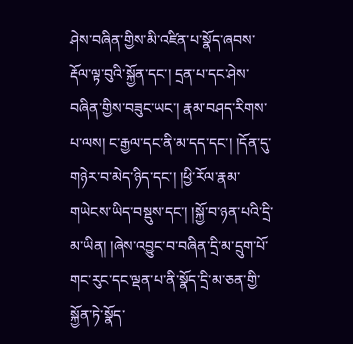ཤེས་བཞིན་གྱིས་མི་འཛིན་པ་སྣོད་ཞབས་རྡོལ་ལྟ་བུའི་སྐྱོན་དང་། དྲན་པ་དང་ཤེས་བཞིན་གྱིས་བཟུང་ཡང་། རྣམ་བཤད་རིགས་པ་ལས། ང་རྒྱལ་དང་ནི་མ་དད་དང་། །དོན་དུ་གཉེར་བ་མེད་ཉིད་དང་། །ཕྱི་རོལ་རྣམ་གཡེངས་ཡིད་བསྡུས་དང་། །སྐྱོ་བ་ཉན་པའི་དྲི་མ་ཡིན། །ཞེས་འབྱུང་བ་བཞིན་དྲི་མ་དྲུག་པོ་གང་རུང་དང་ལྡན་པ་ནི་སྣོད་དྲི་མ་ཅན་གྱི་སྐྱོན་ཏེ་སྣོད་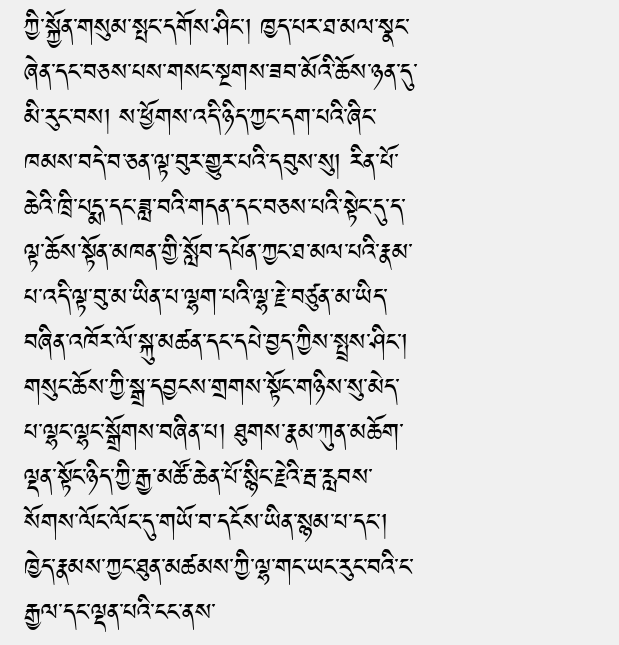ཀྱི་སྐྱོན་གསུམ་སྤང་དགོས་ཤིང་། ཁྱད་པར་ཐ་མལ་སྣང་ཞེན་དང་བཅས་པས་གསང་སྔགས་ཟབ་མོའི་ཆོས་ཉན་དུ་མི་རུང་བས། ས་ཕྱོགས་འདི་ཉིད་ཀྱང་དག་པའི་ཞིང་ཁམས་བདེ་བ་ཅན་ལྟ་བུར་གྱུར་པའི་དབུས་སུ། རིན་པོ་ཆེའི་ཁྲི་པདྨ་དང་ཟླ་བའི་གདན་དང་བཅས་པའི་སྟེང་དུ་ད་ལྟ་ཆོས་སྟོན་མཁན་གྱི་སློབ་དཔོན་ཀྱང་ཐ་མལ་པའི་རྣམ་པ་འདི་ལྟ་བུ་མ་ཡིན་པ་ལྷག་པའི་ལྷ་རྗེ་བཙུན་མ་ཡིད་བཞིན་འཁོར་ལོ་སྐུ་མཚན་དང་དཔེ་བྱད་ཀྱིས་སྤྲས་ཤིང་། གསུང་ཆོས་ཀྱི་སྒྲ་དབྱངས་གྲགས་སྟོང་གཉིས་སུ་མེད་པ་ལྷང་ལྷང་སྒྲོགས་བཞིན་པ། ཐུགས་རྣམ་ཀུན་མཆོག་ལྡན་སྟོང་ཉིད་ཀྱི་རྒྱ་མཚོ་ཆེན་པོ་སྙིང་རྗེའི་རྦ་རླབས་སོགས་ལོང་ལོང་དུ་གཡོ་བ་དངོས་ཡིན་སྙམ་པ་དང་། ཁྱེད་རྣམས་ཀྱང་ཐུན་མཚམས་ཀྱི་ལྷ་གང་ཡང་རུང་བའི་ང་རྒྱལ་དང་ལྡན་པའི་ངང་ནས་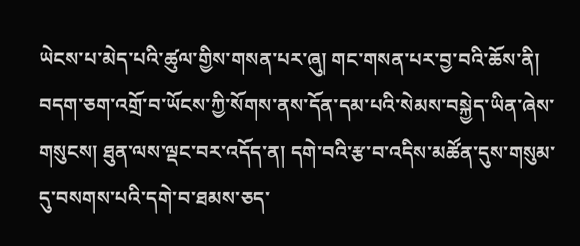ཡེངས་པ་མེད་པའི་ཚུལ་གྱིས་གསན་པར་ཞུ། གང་གསན་པར་བྱ་བའི་ཆོས་ནི། བདག་ཅག་འགྲོ་བ་ཡོངས་ཀྱི་སོགས་ནས་དོན་དམ་པའི་སེམས་བསྐྱེད་ཡིན་ཞེས་གསུངས། ཐུན་ལས་ལྡང་བར་འདོད་ན། དགེ་བའི་རྩ་བ་འདིས་མཚོན་དུས་གསུམ་དུ་བསགས་པའི་དགེ་བ་ཐམས་ཅད་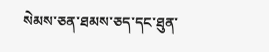སེམས་ཅན་ཐམས་ཅད་དང་ཐུན་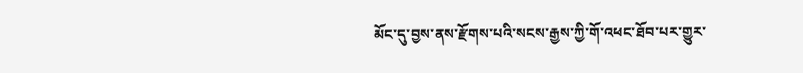མོང་དུ་བྱས་ནས་རྫོགས་པའི་སངས་རྒྱས་ཀྱི་གོ་འཕང་ཐོབ་པར་གྱུར་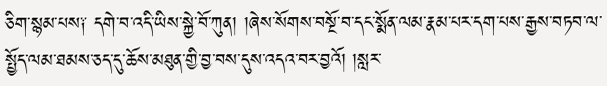ཅིག་སྙམ་པས༑ དགེ་བ་འདི་ཡིས་སྐྱེ་བོ་ཀུན། །ཞེས་སོགས་བསྔོ་བ་དང་སྨོན་ལམ་རྣམ་པར་དག་པས་རྒྱས་བཏབ་ལ་སྤྱོད་ལམ་ཐམས་ཅད་དུ་ཆོས་མཐུན་གྱི་བྱ་བས་དུས་འདའ་བར་བྱའོ། །སླར་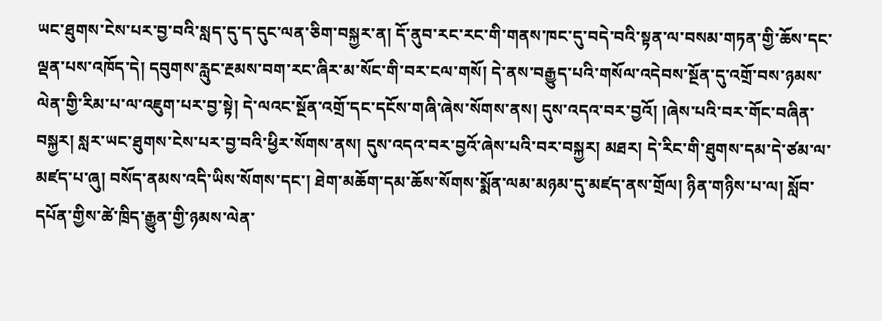ཡང་ཐུགས་ངེས་པར་བྱ་བའི་སླད་དུ་ད་དུང་ལན་ཅིག་བསྐྱར་ན། དོ་ནུབ་རང་རང་གི་གནས་ཁང་དུ་བདེ་བའི་སྟན་ལ་བསམ་གཏན་གྱི་ཆོས་དང་ལྡན་པས་འཁོད་དེ། དབུགས་རླུང་རྔམས་བག་རང་ཞིར་མ་སོང་གི་བར་ངལ་གསོ། དེ་ནས་བརྒྱུད་པའི་གསོལ་འདེབས་སྔོན་དུ་འགྲོ་བས་ཉམས་ལེན་གྱི་རིམ་པ་ལ་འཇུག་པར་བྱ་སྟེ། དེ་ལའང་སྔོན་འགྲོ་དང་དངོས་གཞི་ཞེས་སོགས་ནས། དུས་འདའ་བར་བྱའོ། །ཞེས་པའི་བར་གོང་བཞིན་བསྐྱར། སླར་ཡང་ཐུགས་ངེས་པར་བྱ་བའི་ཕྱིར་སོགས་ནས། དུས་འདའ་བར་བྱའོ་ཞེས་པའི་བར་བསྐྱར། མཐར། དེ་རིང་གི་ཐུགས་དམ་དེ་ཙམ་ལ་མཛད་པ་ཞུ། བསོད་ནམས་འདི་ཡིས་སོགས་དང་། ཐེག་མཆོག་དམ་ཆོས་སོགས་སྨོན་ལམ་མཉམ་དུ་མཛད་ནས་གྲོལ། ཉིན་གཉིས་པ་ལ། སློབ་དཔོན་གྱིས་ཚེ་ཁྲིད་རྒྱུན་གྱི་ཉམས་ལེན་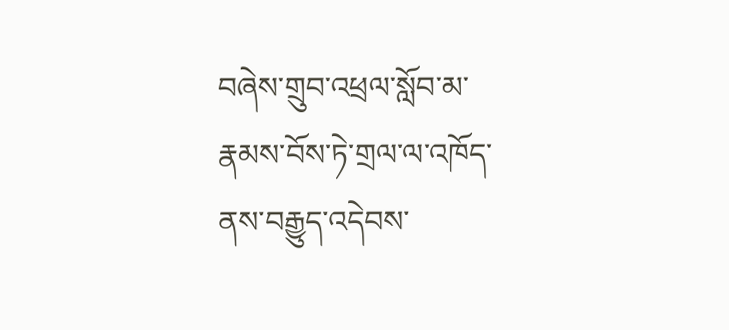བཞེས་གྲུབ་འཕྲལ་སློབ་མ་རྣམས་བོས་ཏེ་གྲལ་ལ་འཁོད་ནས་བརྒྱུད་འདེབས་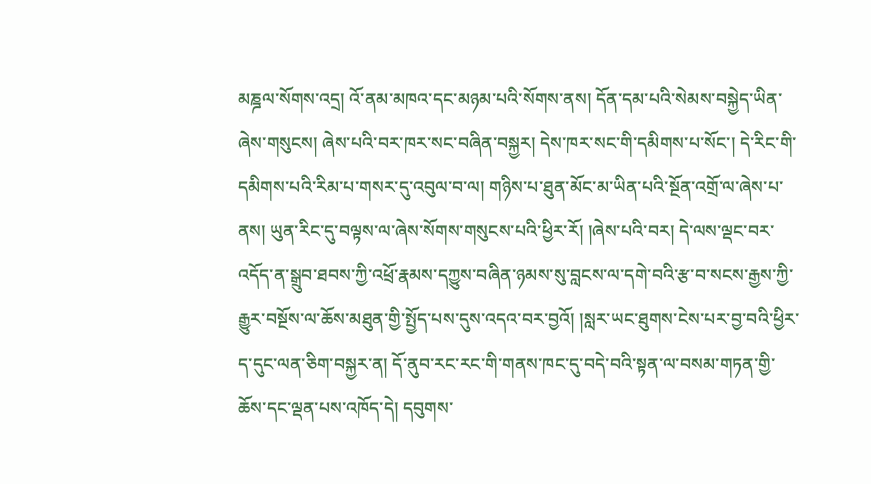མཎྜལ་སོགས་འདྲ། འོ་ནམ་མཁའ་དང་མཉམ་པའི་སོགས་ནས། དོན་དམ་པའི་སེམས་བསྐྱེད་ཡིན་ཞེས་གསུངས། ཞེས་པའི་བར་ཁར་སང་བཞིན་བསྐྱར། དེས་ཁར་སང་གི་དམིགས་པ་སོང་། དེ་རིང་གི་དམིགས་པའི་རིམ་པ་གསར་དུ་འབུལ་བ་ལ། གཉིས་པ་ཐུན་མོང་མ་ཡིན་པའི་སྔོན་འགྲོ་ལ་ཞེས་པ་ནས། ཡུན་རིང་དུ་བལྟས་ལ་ཞེས་སོགས་གསུངས་པའི་ཕྱིར་རོ། །ཞེས་པའི་བར། དེ་ལས་ལྡང་བར་འདོད་ན་སྒྲུབ་ཐབས་ཀྱི་འཕྲོ་རྣམས་དཀྱུས་བཞིན་ཉམས་སུ་བླངས་ལ་དགེ་བའི་རྩ་བ་སངས་རྒྱས་ཀྱི་རྒྱུར་བསྔོས་ལ་ཆོས་མཐུན་གྱི་སྤྱོད་པས་དུས་འདའ་བར་བྱའོ། །སླར་ཡང་ཐུགས་ངེས་པར་བྱ་བའི་ཕྱིར་ད་དུང་ལན་ཅིག་བསྐྱར་ན། དོ་ནུབ་རང་རང་གི་གནས་ཁང་དུ་བདེ་བའི་སྟན་ལ་བསམ་གཏན་གྱི་ཆོས་དང་ལྡན་པས་འཁོད་དེ། དབུགས་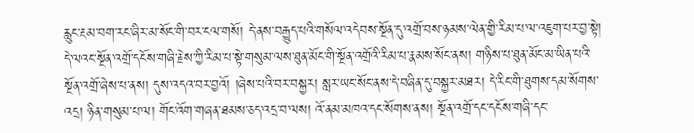རླུང་རྔམ་བག་རང་ཞིར་མ་སོང་གི་བར་ངལ་གསོ། དེ་ནས་བརྒྱུད་པའི་གསོལ་འདེབས་སྔོན་དུ་འགྲོ་བས་ཉམས་ལེན་གྱི་རིམ་པ་ལ་འཇུག་པར་བྱ་སྟེ། དེ་ལའང་སྔོན་འགྲོ་དངོས་གཞི་རྗེས་ཀྱི་རིམ་པ་སྟེ་གསུམ་ལས་ཐུན་མོང་གི་སྔོན་འགྲོའི་རིམ་པ་རྣམས་སོང་ནས། གཉིས་པ་ཐུན་མོང་མ་ཡིན་པའི་སྔོན་འགྲོ་ཞེས་པ་ནས། དུས་འདའ་བར་བྱའོ། །ཞེས་པའི་བར་བསྐྱར། སླར་ཡང་སོང་ནས་དེ་བཞིན་དུ་བསྐྱར་མཐར། དེ་རིང་གི་ཐུགས་དམ་སོགས་འདྲ། ཉིན་གསུམ་པ་ལ། གོང་འོག་གཞན་ཐམས་ཅད་འདྲ་བ་ལས། འོ་ནམ་མཁའ་དང་སོགས་ནས། སྔོན་འགྲོ་དང་དངོས་གཞི་དང་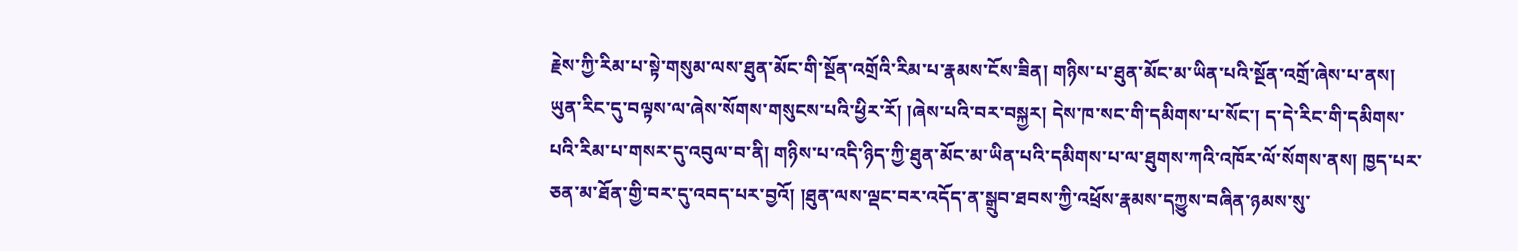རྗེས་ཀྱི་རིམ་པ་སྟེ་གསུམ་ལས་ཐུན་མོང་གི་སྔོན་འགྲོའི་རིམ་པ་རྣམས་ངོས་ཟིན། གཉིས་པ་ཐུན་མོང་མ་ཡིན་པའི་སྔོན་འགྲོ་ཞེས་པ་ནས། ཡུན་རིང་དུ་བལྟས་ལ་ཞེས་སོགས་གསུངས་པའི་ཕྱིར་རོ། །ཞེས་པའི་བར་བསྐྱར། དེས་ཁ་སང་གི་དམིགས་པ་སོང་། ད་དེ་རིང་གི་དམིགས་པའི་རིམ་པ་གསར་དུ་འབུལ་བ་ནི། གཉིས་པ་འདི་ཉིད་ཀྱི་ཐུན་མོང་མ་ཡིན་པའི་དམིགས་པ་ལ་ཐུགས་ཀའི་འཁོར་ལོ་སོགས་ནས། ཁྱད་པར་ཅན་མ་ཐོན་གྱི་བར་དུ་འབད་པར་བྱའོ། །ཐུན་ལས་ལྡང་བར་འདོད་ན་སྒྲུབ་ཐབས་ཀྱི་འཕྲོས་རྣམས་དཀྱུས་བཞིན་ཉམས་སུ་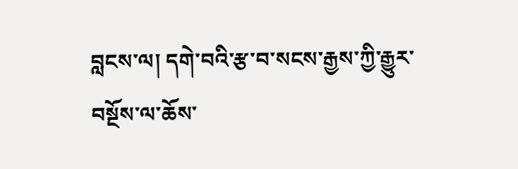བླངས་ལ། དགེ་བའི་རྩ་བ་སངས་རྒྱས་ཀྱི་རྒྱུར་བསྔོས་ལ་ཆོས་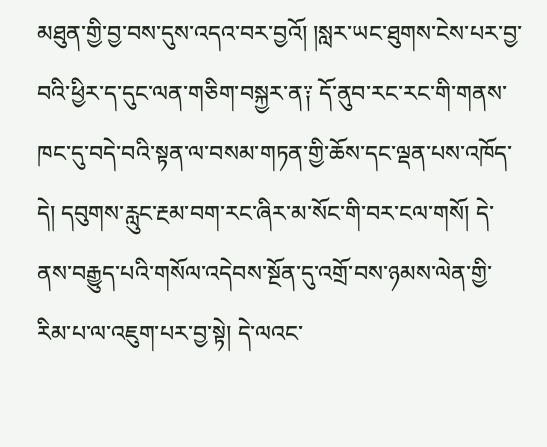མཐུན་གྱི་བྱ་བས་དུས་འདའ་བར་བྱའོ། །སླར་ཡང་ཐུགས་ངེས་པར་བྱ་བའི་ཕྱིར་ད་དུང་ལན་གཅིག་བསྐྱར་ན༑ དོ་ནུབ་རང་རང་གི་གནས་ཁང་དུ་བདེ་བའི་སྟན་ལ་བསམ་གཏན་གྱི་ཆོས་དང་ལྡན་པས་འཁོད་དེ། དབུགས་རླུང་རྔམ་བག་རང་ཞིར་མ་སོང་གི་བར་ངལ་གསོ། དེ་ནས་བརྒྱུད་པའི་གསོལ་འདེབས་སྔོན་དུ་འགྲོ་བས་ཉམས་ལེན་གྱི་རིམ་པ་ལ་འཇུག་པར་བྱ་སྟེ། དེ་ལའང་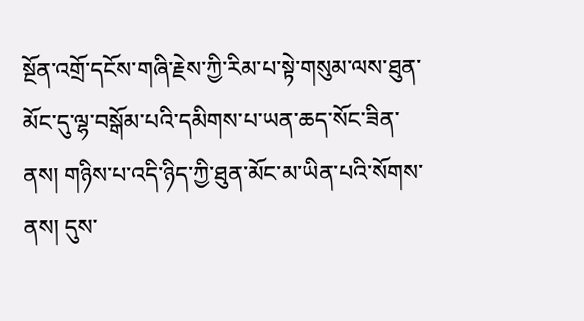སྔོན་འགྲོ་དངོས་གཞི་རྗེས་ཀྱི་རིམ་པ་སྟེ་གསུམ་ལས་ཐུན་མོང་དུ་ལྷ་བསྒོམ་པའི་དམིགས་པ་ཡན་ཆད་སོང་ཟིན་ནས། གཉིས་པ་འདི་ཉིད་ཀྱི་ཐུན་མོང་མ་ཡིན་པའི་སོགས་ནས། དུས་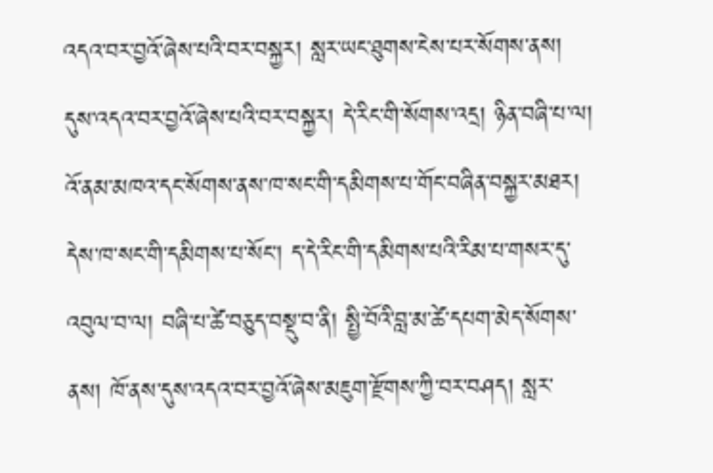འདའ་བར་བྱའོ་ཞེས་པའི་བར་བསྐྱར། སླར་ཡང་ཐུགས་ངེས་པར་སོགས་ནས། དུས་འདའ་བར་བྱའོ་ཞེས་པའི་བར་བསྐྱར། དེ་རིང་གི་སོགས་འདྲ། ཉིན་བཞི་པ་ལ། འོ་ནམ་མཁའ་དང་སོགས་ནས་ཁ་སང་གི་དམིགས་པ་གོང་བཞིན་བསྐྱར་མཐར། དེས་ཁ་སང་གི་དམིགས་པ་སོང་། ད་དེ་རིང་གི་དམིགས་པའི་རིམ་པ་གསར་དུ་འབུལ་བ་ལ། བཞི་པ་ཚེ་བཅུད་བསྡུ་བ་ནི། སྤྱི་བོའི་བླ་མ་ཚེ་དཔག་མེད་སོགས་ནས། ཁོ་ནས་དུས་འདའ་བར་བྱའོ་ཞེས་མཇུག་རྫོགས་ཀྱི་བར་བཤད། སླར་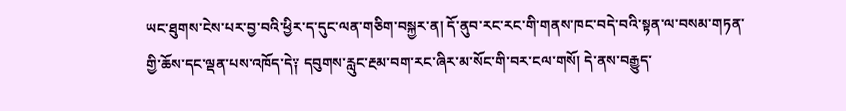ཡང་ཐུགས་ངེས་པར་བྱ་བའི་ཕྱིར་ད་དུང་ལན་གཅིག་བསྐྱར་ན། དོ་ནུབ་རང་རང་གི་གནས་ཁང་བདེ་བའི་སྟན་ལ་བསམ་གཏན་གྱི་ཆོས་དང་ལྡན་པས་འཁོད་དེ༑ དབུགས་རླུང་རྔམ་བག་རང་ཞིར་མ་སོང་གི་བར་ངལ་གསོ། དེ་ནས་བརྒྱུད་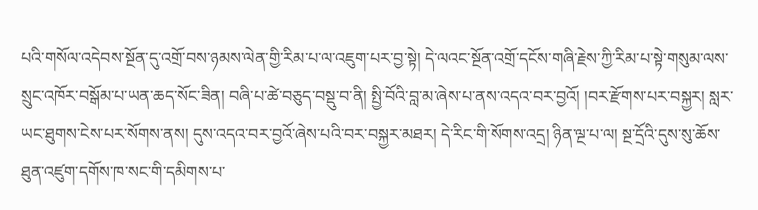པའི་གསོལ་འདེབས་སྔོན་དུ་འགྲོ་བས་ཉམས་ལེན་གྱི་རིམ་པ་ལ་འཇུག་པར་བྱ་སྟེ། དེ་ལའང་སྔོན་འགྲོ་དངོས་གཞི་རྗེས་ཀྱི་རིམ་པ་སྟེ་གསུམ་ལས་སྲུང་འཁོར་བསྒོམ་པ་ཡན་ཆད་སོང་ཟིན། བཞི་པ་ཚེ་བཅུད་བསྡུ་བ་ནི། སྤྱི་བོའི་བླ་མ་ཞེས་པ་ནས་འདའ་བར་བྱའོ། །བར་རྫོགས་པར་བསྐྱར། སླར་ཡང་ཐུགས་ངེས་པར་སོགས་ནས། དུས་འདའ་བར་བྱའོ་ཞེས་པའི་བར་བསྐྱར་མཐར། དེ་རིང་གི་སོགས་འདྲ། ཉིན་ལྔ་པ་ལ། སྔ་དྲོའི་དུས་སུ་ཆོས་ཐུན་འཛུག་དགོས་ཁ་སང་གི་དམིགས་པ་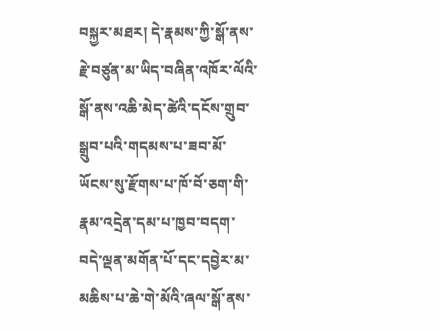བསྐྱར་མཐར། དེ་རྣམས་ཀྱི་སྒོ་ནས་རྗེ་བཙུན་མ་ཡིད་བཞིན་འཁོར་ལོའི་སྒོ་ནས་འཆི་མེད་ཚེའི་དངོས་གྲུབ་སྒྲུབ་པའི་གདམས་པ་ཟབ་མོ་ཡོངས་སུ་རྫོགས་པ་ཁོ་བོ་ཅག་གི་རྣམ་འདྲེན་དམ་པ་ཁྱབ་བདག་བདེ་ལྡན་མགོན་པོ་དང་དབྱེར་མ་མཆིས་པ་ཆེ་གེ་མོའི་ཞལ་སྒོ་ནས་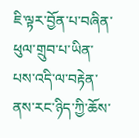ཇི་ལྟར་བྱོན་པ་བཞིན་ཕུལ་གྲུབ་པ་ཡིན་པས་འདི་ལ་བརྟེན་ནས་རང་ཉིད་ཀྱི་ཆོས་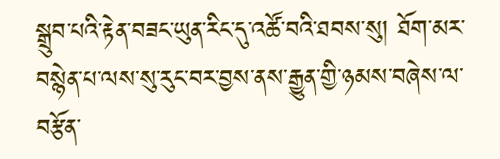སྒྲུབ་པའི་རྟེན་བཟང་ཡུན་རིང་དུ་འཚོ་བའི་ཐབས་སུ། ཐོག་མར་བསྙེན་པ་ལས་སུ་རུང་བར་བྱས་ནས་རྒྱུན་གྱི་ཉམས་བཞེས་ལ་བརྩོན་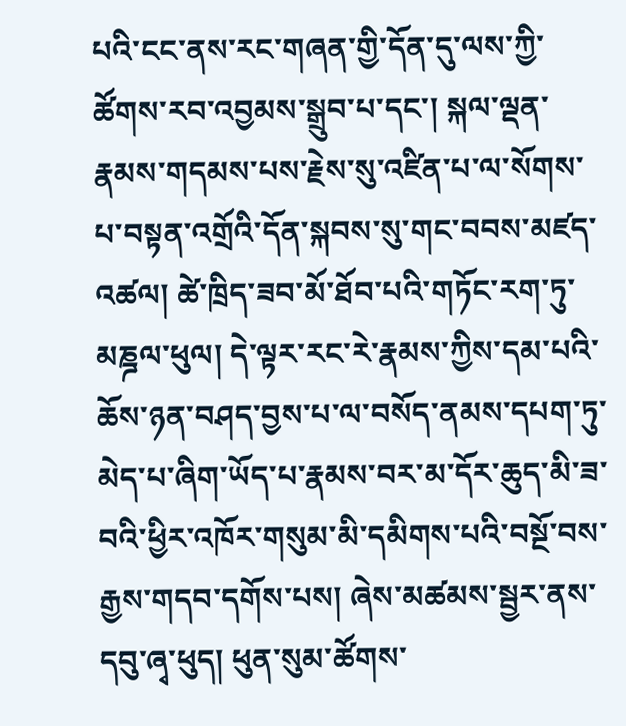པའི་ངང་ནས་རང་གཞན་གྱི་དོན་དུ་ལས་ཀྱི་ཚོགས་རབ་འབྱམས་སྒྲུབ་པ་དང་། སྐལ་ལྡན་རྣམས་གདམས་པས་རྗེས་སུ་འཛིན་པ་ལ་སོགས་པ་བསྟན་འགྲོའི་དོན་སྐབས་སུ་གང་བབས་མཛད་འཚལ། ཚེ་ཁྲིད་ཟབ་མོ་ཐོབ་པའི་གཏོང་རག་ཏུ་མཎྜལ་ཕུལ། དེ་ལྟར་རང་རེ་རྣམས་ཀྱིས་དམ་པའི་ཆོས་ཉན་བཤད་བྱས་པ་ལ་བསོད་ནམས་དཔག་ཏུ་མེད་པ་ཞིག་ཡོད་པ་རྣམས་བར་མ་དོར་ཆུད་མི་ཟ་བའི་ཕྱིར་འཁོར་གསུམ་མི་དམིགས་པའི་བསྔོ་བས་རྒྱས་གདབ་དགོས་པས། ཞེས་མཚམས་སྦྱར་ནས་དབུ་ཞྭ་ཕུད། ཕུན་སུམ་ཚོགས་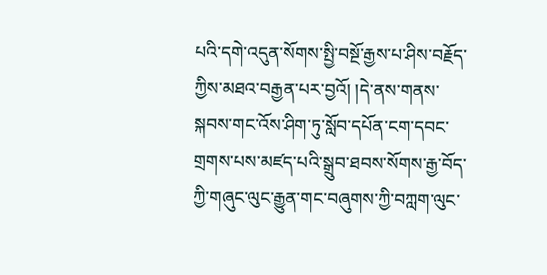པའི་དགེ་འདུན་སོགས་སྤྱི་བསྔོ་རྒྱས་པ་ཤིས་བརྗོད་ཀྱིས་མཐའ་བརྒྱན་པར་བྱའོ། །དེ་ནས་གནས་སྐབས་གང་འོས་ཤིག་ཏུ་སློབ་དཔོན་ངག་དབང་གྲགས་པས་མཛད་པའི་སྒྲུབ་ཐབས་སོགས་རྒྱ་བོད་ཀྱི་གཞུང་ལུང་རྒྱུན་གང་བཞུགས་ཀྱི་བཀླག་ལུང་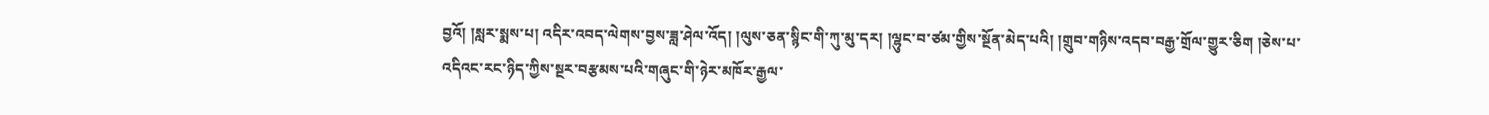བྱའོ། །སླར་སྨས་པ། འདིར་འབད་ལེགས་བྱས་ཟླ་ཤེལ་འོད། །ལུས་ཅན་སྙིང་གི་ཀུ་མུ་དར། །ལྷུང་བ་ཙམ་གྱིས་སྔོན་མེད་པའི། །གྲུབ་གཉིས་འདབ་བརྒྱ་གྲོལ་གྱུར་ཅིག །ཅེས་པ་འདིའང་རང་ཉིད་ཀྱིས་སྔར་བརྩམས་པའི་གཞུང་གི་ཉེར་མཁོར་རྒྱལ་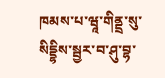ཁམས་པ་ཝཱ་གིནྡྲ་སུ་སིདྡྷིས་སྦྱར་བ་ཤུ་བྷ་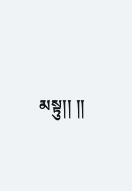མསྟུ།། །།